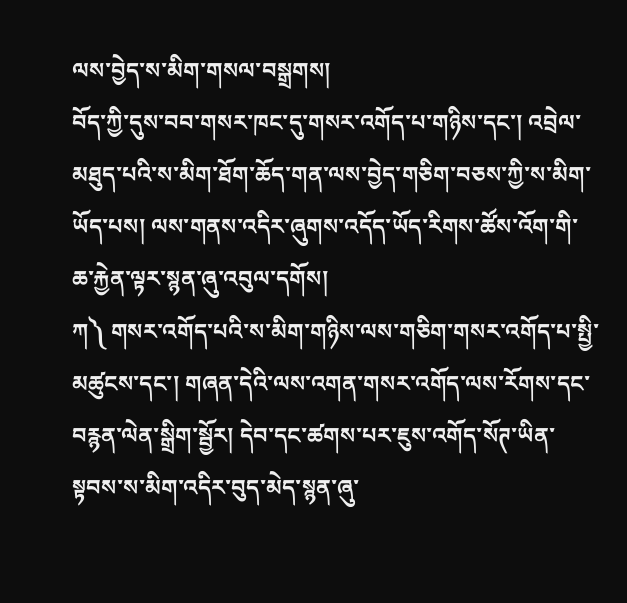ལས་བྱེད་ས་མིག་གསལ་བསྒྲགས།
བོད་ཀྱི་དུས་བབ་གསར་ཁང་དུ་གསར་འགོད་པ་གཉིས་དང་། འབྲེལ་མཐུད་པའི་ས་མིག་ཐོག་ཆོད་གན་ལས་བྱེད་གཅིག་བཅས་ཀྱི་ས་མིག་ཡོད་པས། ལས་གནས་འདིར་ཞུགས་འདོད་ཡོད་རིགས་ཚོས་འོག་གི་ཆ་རྐྱེན་ལྟར་སྙན་ཞུ་འབུལ་དགོས།
ཀ༽ གསར་འགོད་པའི་ས་མིག་གཉིས་ལས་གཅིག་གསར་འགོད་པ་སྤྱི་མཚུངས་དང་། གཞན་དེའི་ལས་འགན་གསར་འགོད་ལས་རོགས་དང་བརྙན་ལེན་སྒྲིག་སྦྱོར། དེབ་དང་ཚགས་པར་ཇུས་འགོད་སོཊ་ཡིན་སྟབས་ས་མིག་འདིར་བུད་མེད་སྙན་ཞུ་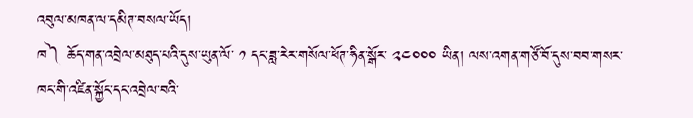འབུལ་མཁན་ལ་དམིཊ་བསལ་ཡོད།
ཁ༽ ཆོད་གན་འབྲེལ་མཐུད་པའི་དུས་ཡུན་ལོ་ ༡ དང་ཟླ་རེར་གསོལ་ཕོཊ་ཧིན་སྒོར་ ༢༤༠༠༠ ཡིན། ལས་འགན་གཙོ་བོ་དུས་བབ་གསར་ཁང་གི་འཛིན་སྐྱོང་དང་འབྲེལ་བའི་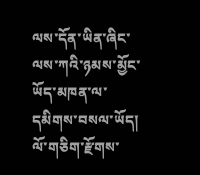ལས་དོན་ཡིན་ཞིང་ ལས་ཀའི་ཉམས་མྱོང་ཡོད་མཁན་ལ་དམིགས་བསལ་ཡོད། ལོ་གཅིག་རྫོགས་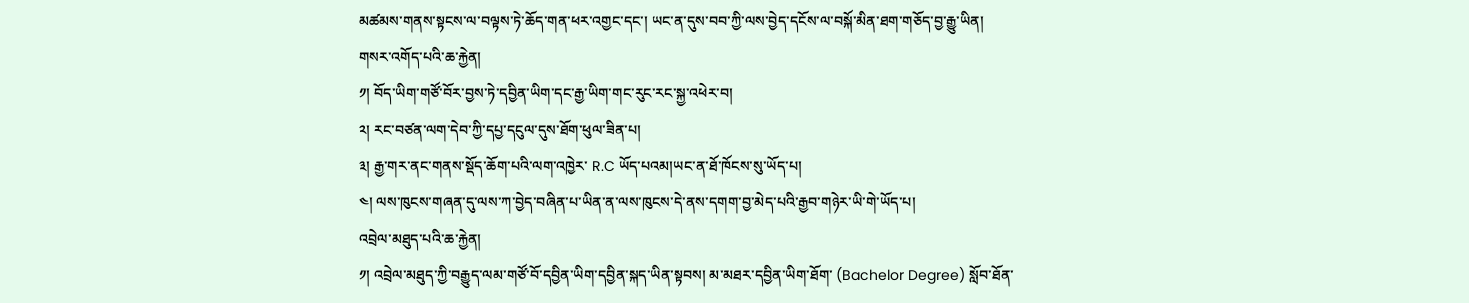མཚམས་གནས་སྟངས་ལ་བལྟས་ཏེ་ཆོད་གན་ཕར་འགྱང་དང་། ཡང་ན་དུས་བབ་ཀྱི་ལས་བྱེད་དངོས་ལ་བསྐོ་མིན་ཐག་གཅོད་བྱ་རྒྱུ་ཡིན།
གསར་འགོད་པའི་ཆ་རྐྱེན།
༡། བོད་ཡིག་གཙོ་བོར་བྱས་ཏེ་དབྱིན་ཡིག་དང་རྒྱ་ཡིག་གང་རུང་རང་སྐྱ་འཕེར་བ།
༢། རང་བཙན་ལག་དེབ་ཀྱི་དཔྱ་དངུལ་དུས་ཐོག་ཕུལ་ཟིན་པ།
༣། རྒྱ་གར་ནང་གནས་སྡོད་ཆོག་པའི་ལག་འཁྱེར་ R.C ཡོད་པའམ།ཡང་ན་ཐོ་ཁོངས་སུ་ཡོད་པ།
༤། ལས་ཁུངས་གཞན་དུ་ལས་ཀ་བྱེད་བཞིན་པ་ཡིན་ན་ལས་ཁུངས་དེ་ནས་དགག་བྱ་མེད་པའི་རྒྱབ་གཉེར་ཡི་གེ་ཡོད་པ།
འབྲེལ་མཐུད་པའི་ཆ་རྐྱེན།
༡། འབྲེལ་མཐུད་ཀྱི་བརྒྱུད་ལམ་གཙོ་བོ་དབྱིན་ཡིག་དབྱིན་སྐད་ཡིན་སྟབས། མ་མཐར་དབྱིན་ཡིག་ཐོག་ (Bachelor Degree) སློབ་ཐོན་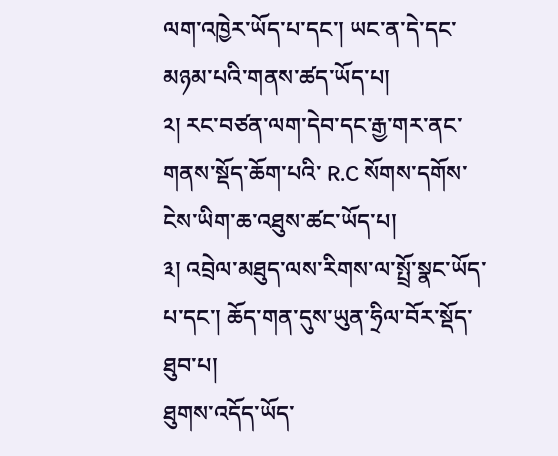ལག་འཁྱེར་ཡོད་པ་དང་། ཡང་ན་དེ་དང་མཉམ་པའི་གནས་ཚད་ཡོད་པ།
༢། རང་བཙན་ལག་དེབ་དང་རྒྱ་གར་ནང་གནས་སྡོད་ཆོག་པའི་ R.C སོགས་དགོས་ངེས་ཡིག་ཆ་འཐུས་ཚང་ཡོད་པ།
༣། འབྲེལ་མཐུད་ལས་རིགས་ལ་སྤྲོ་སྣང་ཡོད་པ་དང་། ཆོད་གན་དུས་ཡུན་ཧྲིལ་བོར་སྡོད་ཐུབ་པ།
ཐུགས་འདོད་ཡོད་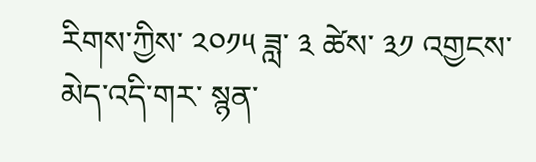རིགས་ཀྱིས་ ༢༠༡༥ ཟླ་ ༣ ཚེས་ ༣༡ འགྱངས་མེད་འདི་གར་ སྙན་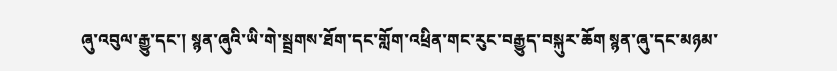ཞུ་འབུལ་རྒྱུ་དང་། སྙན་ཞུའི་ཡི་གེ་སྦྲགས་ཐོག་དང་གློག་འཕྲིན་གང་རུང་བརྒྱུད་བསྐུར་ཆོག སྙན་ཞུ་དང་མཉམ་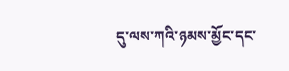དུ་ལས་ཀའི་ཉམས་མྱོང་དང་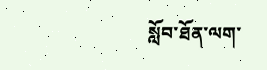སློབ་ཐོན་ལག་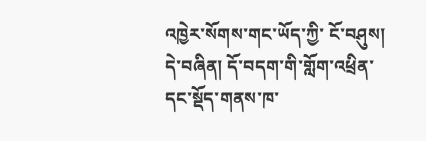འཁྱེར་སོགས་གང་ཡོད་ཀྱི་ ངོ་བཤུས། དེ་བཞིན། དོ་བདག་གི་གློག་འཕྲིན་དང་སྡོད་གནས་ཁ་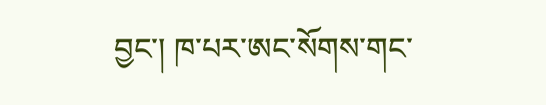བྱང་། ཁ་པར་ཨང་སོགས་གང་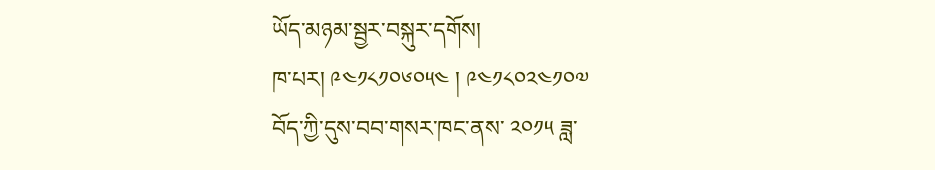ཡོད་མཉམ་སྦྱར་བསྐུར་དགོས།
ཁ་པར། ༩༤༡༨༡༠༦༠༥༤ ། ༩༤༡༨༠༢༤༡༠༧
བོད་ཀྱི་དུས་བབ་གསར་ཁང་ནས་ ༢༠༡༥ ཟླ་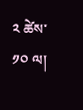༢ ཚེས་ ༡༠ ལ།